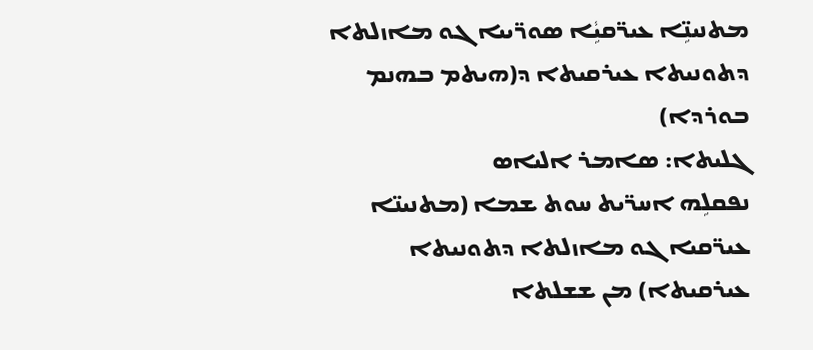ܡܬܢܝܢܹ̈ܐ ܥܝܪ̈ܩܝܹܵܐ ܣܘܪ̈ܝܝܐ ܓܘ ܡܐܙܠܬܐ ܕܬܘܢܝܬܐ ܥܝܪܩܝܬܐ ܕ(ܗܝܬܡ ܒܗܢܡ ܒܘܪܕܐ)
ܓܠܝܬܐ: ܣܐܡܪ ܐܠܝܐܣ
ܢܦܩܠܹܗ ܐܚܪ̈ܝܬ ܚܘܬ ܫܡܐ (ܡܬܢܝܢ̈ܐ ܥܝܪ̈ܩܝܐ ܓܘ ܡܐܙܠܬܐ ܕܬܘܢܝܬܐ ܥܝܪܩܝܬܐ) ܡܢ ܫܫܠܬܐ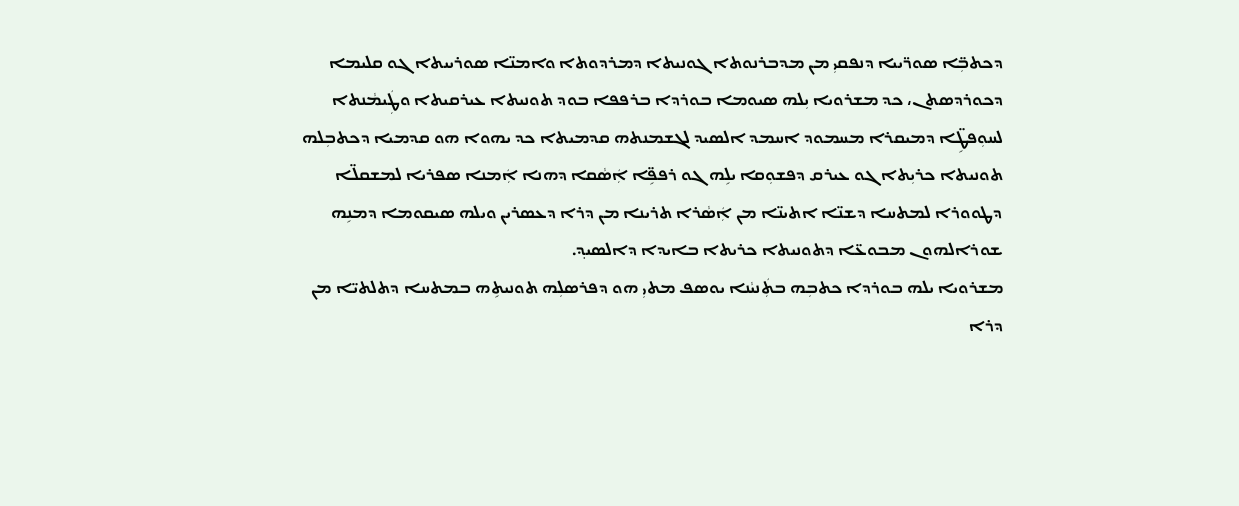ܕܟܬܒܼ̈ܐ ܣܘܪ̈ܝܝܐ ܕܢܦܩܝܼ ܡܢ ܡܕܒܪܢܘܬܐ ܓܘܢܝܬܐ ܕܡܪܕܘܬܐ ܘܐܡܢ̈ܐ ܣܘܪܝܝܬܐ ܓܘ ܩܠܝܡܐ ܕܟܘܪܕܣܬܢ، ܟܕ ܡܫܪܘܝܐ ܝܼܠܗ ܣܝܘܡܐ ܒܘܪܕܐ ܒܪܦܦܐ ܒܘܕ ܬܘܢܝܬܐ ܥܝܪܩܝܬܐ ܘܛܲܝܡܵܢܬܐ ܠܚܘܼܦܛܹ̈ܐ ܕܡܝܩܪܐ ܡܚܡܘܕ ܐܚܡܕ ܐܠܣܝܕ ܠܓܫܡܢܬܗ ܩܕܡܝܬܐ ܟܕ ܝܗܘܐ ܗܘ ܩܕܡܝܐ ܕܟܬܒܼܠܗ ܬܘܢܝܬܐ ܟܪܝܼܬܐ ܓܘ ܥܝܪܩ ܕܦܫܘܼܩܐ ܝܠܹܗ ܓܘ ܪܦܦܹ̈ܐ ܐܲܣܵܩܐ ܕܗܢܐ ܐܲܡܢܐ ܣܦܪܝܐ ܠܡܫܩܠ̈ܐ ܕܛܘܘܪܐ ܠܡܬܚܐ ܕܫܢ̈ܐ ܐܬܝܢ̈ܐ ܡܢ ܐܲܣܵܪܐ ܬܪܝܢܐ ܡܢ ܕܪܐ ܕܥܣܪܝܢ ܘܝܠܗ ܣܝܩܘܡܐ ܕܡܢܹܗ ܫܘܪܐܠܗܘܢ ܡܒܘܥ̈ܐ ܕܬܘܢܝܬܐ ܟܪܝܬܐ ܒܐܝܕܐ ܕܐܠܣܝܕ݂.
ܡܫܪܘܝܐ ܝܠܗ ܒܘܪܕܐ ܟܬܒܼܗ ܒܬܲܢܝܵܢܐ ܝܘܣܦ ܡܬܝܼ ܗܘ ܕܦܪܣܠܼܗ ܬܘܢܝܬܹܗ ܒܡܬܚܐ ܕܬܠܬܝ̈ܐ ܡܢ ܕܪܐ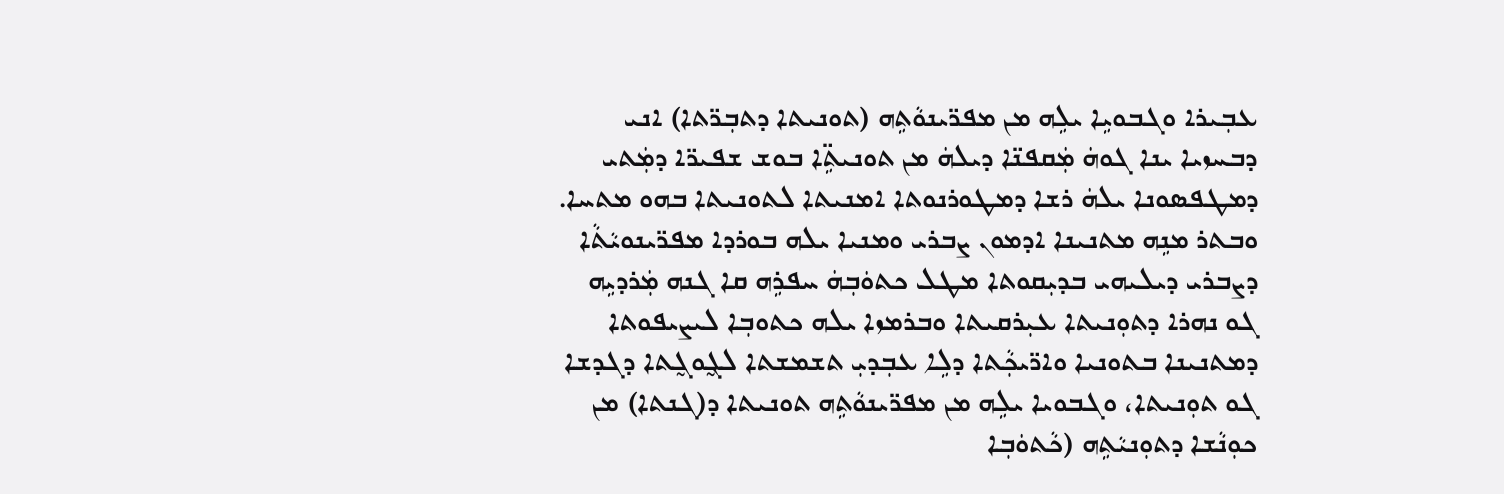ܥܒܼܝܪܐ ܘܓܒܘܝܹܐ ܝܠܹܗ ܡܢ ܡܦܪ̈ܝܢܘܵܬܹܗ (ܬܘܢܝܬܐ ܕܬܒܼܪ̈ܬܐ) ܐܢܝ ܕܒܚܙܝܐ ܝܢܐ ܓܘܗܿ ܡܲܩܦܢ̈ܐ ܕܝܠܗܿ ܡܢ ܬܘܢܝܬܹ̈ܐ ܒܘܫ ܫܦܝܪ̈ܐ ܕܡܲܬܝ ܕܡܛܦܣܘܢܐ ܝܠܗܿ ܪܫܐ ܕܡܛܘܪܢܘܬܐ ܐܡܢܝܬܐ ܠܬܘܢܝܬܐ ܒܗܘ ܡܬܚܐ. ܘܒܬܪ ܡܢܹܗ ܡܬܢܝܢܐ ܐܕܡܘܢ ܨܒܪܝ ܘܡܢܝܐ ܝܠܗ ܒܘܪܕܐ ܡܦܪ̈ܝܢܘܝܵܬܵܐ ܕܨܒܪܝ ܕܝܠܝܗܝ ܒܕܝܼܩܘܬܐ ܡܛܠ ܟܬܘܿܒܼܗܿ ܚܦܪܹܗ ܩܐ ܓܢܗ ܡܲܪܕܝܹܗ ܓܘ ܢܗܪܐ ܕܬܘܼܢܝܬܐ ܥܝܼܪܩܝܬܐ ܘܒܪܡܙܐ ܝܠܗ ܟܬܘܒܼܐ ܠܝܨܝܦܘܬܐ ܕܡܬܢܝܢܐ ܒܬܘܢܝܐ ܘܐܪ̈ܝܟܼܵܬܐ ܕܠܹܐ ܥܒܼܕܝܼ ܬܫܡܫܬܐ ܠܓ̰ܘܓ̰ܬܐ ܕܓܕܫܐ ܓܘ ܬܘܼܢܝܬܐ، ܘܓܒܘܝܐ ܝܠܹܗ ܡܢ ܡܦܪ̈ܝܢܘܵܬܹܗ ܬܘܢܝܬܐ ܕ(ܓܢܬܐ) ܡܢ ܟܘܼܢܵܫܐ ܕܬܘܼܢܝܵܬܹܗ (ܟܵܬܘܿܒܼܐ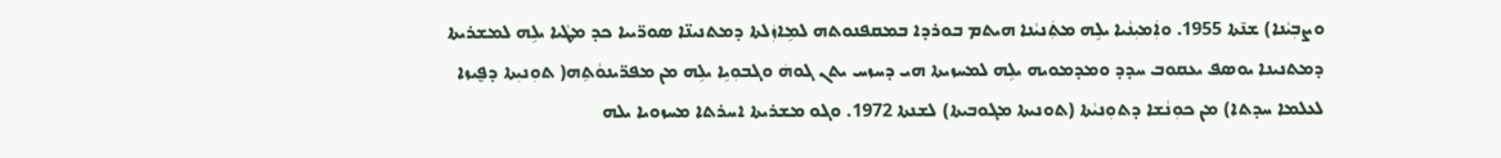ܘܨܒܼܝܵܢܐ) ܫܢ̄ܬܐ 1955. ܘܐܲܡܝܼܢܵܝܐ ܝܠܹܗ ܡܬܲܢܝܵܢܐ ܗܝܬܡ ܒܘܪܕܐ ܒܡܩܦܢܘܬܗ ܠܡܹܐܙܲܠܬܐ ܕܡܬܢܝܢ̈ܐ ܣܘܪ̈ܝܝܐ ܟܕ ܡܛܵܝܐ ܝܠܹܗ ܠܡܫܪܝܬܐ ܕܡܬܢܝܢܐ ܝܘܣܦ ܝܥܩܘܒ ܚܕܕ ܘܡܕܡܘܝܗ ܝܠܹܗ ܠܡܚܙܝܬܐ ܗܝ ܕܚܙܚ ܝܬܢ ܓܘܗܿ ܘܓܒܘܼܝܹܐ ܝܠܹܗ ܡܢ ܡܦܪ̈ܝܢܘܵܬܹܗ( ܬܘܼܢܝܼܬܐ ܕܦ̮ܝܙܐ ܠܥܠܡܐ ܚܕܬܐ) ܡܢ ܟܘܼܢܵܫܐ ܕܬܘܼܢܝܵܬܐ (ܬܘܢܝܬܐ ܡܓܘܒܝܬܐ) ܠܫܢܬܐ 1972. ܘܓܘ ܡܫܪܝܬܐ ܐܚܪܬܐ ܡܚܙܘܝܐ ܝܠܗ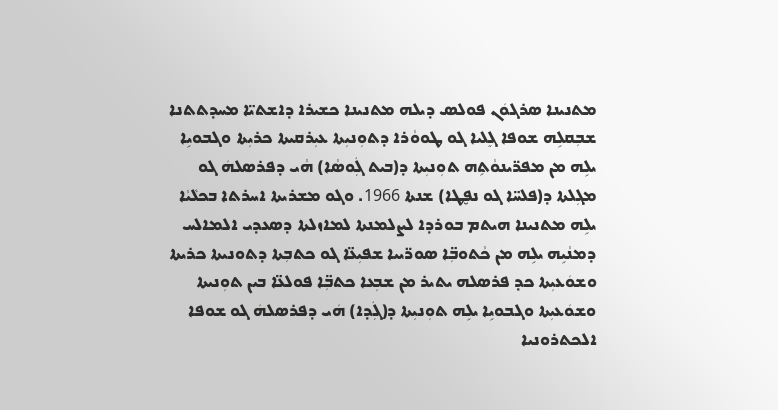ܡܬܢܝܢܐ ܣܪܓܘܿܢ ܦܘܠܣ ܕܝܠܗ ܡܬܢܝܢܐ ܟܫܝܪܐ ܕܐܫܬܝ̈ܐ ܡܚܕܬܬܢܐ ܫܒܼܩܠܹܗ ܫܘܦܐ ܓܸܠܝܐ ܓܘ ܛܘܘܵܪܐ ܕܬܘܼܢܝܼܬܐ ܥܝܼܪܩܝܬܐ ܟܪܝܼܬܐ ܘܓܒܘܝܹܐ ܝܠܹܗ ܡܢ ܡܦܪ̈ܝܢܘܵܬܹܗ ܬܘܼܢܝܼܬܐ ܕ(ܒܝܬ ܓܲܘܣܵܐ) ܗܵܝ ܕܦܪܣܠܗܿ ܓܘ ܡܓܼܠܬܐ ܕ(ܦܠܚ̈ܐ ܓܘ ܢܦ̮ܛܐ) ܫܢܬܐ 1966. ܘܓܘ ܡܫܪܝܬܐ ܐܚܪܬܐ ܒܟܠܵܝܵܐ ܝܠܹܗ ܡܬܢܝܢܐ ܗܝܬܡ ܒܘܪܕܐ ܠܨܠܡܢܬܐ ܠܡܐܙܠܬܐ ܕܣܥܕܝ ܐܠܡܐܠܚ ܕܡܢܵܝܹܗ ܝܠܹܗ ܡܢ ܟܵܬܘܒܼ̈ܐ ܣܘܪ̈ܝܝܐ ܫܦܝܼܥ̈ܐ ܓܘ ܟܬܒܼܬܐ ܕܬܘܢܝܬܐ ܟܪܝܬܐ ܘܫܘܿܥܝܼܬܐ ܟܕ ܦܪܣܠܗ ܝܬܝܪ ܡܢ ܫܒܼܥܐ ܟܬܒܼ̈ܐ ܦܘܠܥ̈ܐ ܒܝܢ ܬܘܼܢܝܬܐ ܘܫܘܿܥܝܼܬܐ ܘܓܒܘܝܹܐ ܝܠܹܗ ܬܘܼܢܝܼܬܐ ܕ(ܓܲܕܐ) ܗܿܝ ܕܦܪܣܠܗܿ ܓܘ ܫܘܦܐ ܐܠܟܬܪܘܢܝܐ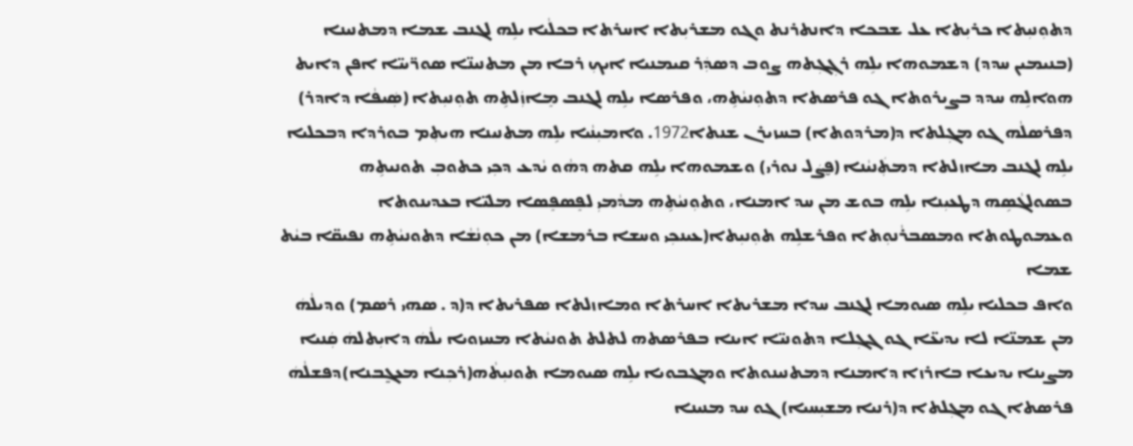ܕܬܘܼܢܝܼܬܐ ܟܪܝܼܬܐ ܥܠ ܫܒܟܐ ܕܐܢܬܪܢܬ ܘܓܘ ܡܫܪܝܼܬܐ ܐܚܪܬܐ ܒܟܠܵܝܐ ܝܠܹܗ ܠܓܢܒ ܫܡܐ ܕܡܬܢܝܢܐ (ܒܢܝܡܝܢ ܚܕܕ) ܕܫܡܘܗܐ ܝܠܹܗ ܪܓܼܓܼܬܗ ܨܘܒ ܕܣܕܲܪ ܩܝܡܢܝܐ ܐܝܟܼ ܪܒܐ ܡܢ ܡܬܢܝܢ̈ܐ ܣܘܪ̈ܝܝ̈ܐ ܐܦܢ ܕܐܝܬ ܗܘܐܠܹܗ ܚܕܕ ܒܨܝܪܘܬܐ ܓܘ ܦܪܣܬܐ ܕܬܘܼܢܝܵܬܹܗ، ܘܦܪܣܐ ܝܠܹܗ ܠܓܢܒ ܡܸܐܙܲܠܬܹܗ ܬܘܼܢܝܼܬܐ (ܣܲܝܦܵܐ ܕܐܕܪ) ܕܦܪܣܠܵܗ ܓܘ ܡܓܼܠܬܐ ܕ(ܡܪܕܘܬܐ) ܒܚܙܝܪܢ ܫܢܬܐ1972. ܘܐܡܝܼܢܵܝܐ ܝܠܹܗ ܡܬܢܝܢܐ ܗܝܬܼܡ ܒܘܪܕܐ ܕܒܟܠܝܐ ܝܠܹܗ ܠܓܢܒ ܡܐܙܠܬܐ ܕܡܬܲܢܝܵܢܐ (ܦ̮ܨܿܠ ܢܘܪܝ) ܘܫܡܘܗܐ ܝܠܹܗ ܩܬܗ ܕܗܵܘ ܝܵܕܥ ܕܟܼܝ ܟܬܘܒܼ ܬܘܢܝܬܹܗ ܒܣܘܠܓܵܣܹܗ ܕܛܥܝܼܢܐ ܝܠܹܗ ܒܘܫ ܡܢ ܚܕ ܐܡܢܐ، ܘܬܘܼܢܝܵܬܹܗ ܡܕܵܡܝܼ ܠܦܸܣܦܸܣܐ ܡܠܝ̈ܐ ܒܥܕܝܢܘܬܐ ܘܥܡܘܛܘܬܐ ܘܡܣܒܪܵܢܘܼܬܐ ܘܦܪܫܠܹܗ ܬܘܼܢܝܼܬܐ(ܥܝܢܟܼܝ ܘܚܫܐ ܒܪܡܫܐ) ܡܢ ܟܘܼܢܵܫܵܐ ܕܬܘܢܝܵܬܹܗ ܢܦܝܩ̈ܐ ܒܝܵܬ ܫܡܐ
ܘܐܦ ܒܟܠܝܐ ܝܠܹܗ ܣܝܘܡܐ ܠܓܢܒ ܚܕܐ ܡܫܪܝܬܐ ܐܚܪܬܐ ܘܡܐܙܠܬܐ ܣܦܪܝܬܐ ܕ(ܕ . ܣܗܝ ܪܣܡ) ܘܕܝܠܵܗܿ ܡܢ ܫܡܢ̈ܐ ܠܐ ܝܕܝܥ̈ܐ ܓܘ ܓܓܼܠܐ ܕܬܘܢܝ̈ܐ ܐܝܢܐ ܒܦܪܣܬܗ ܠܬܠܬ ܬܘܢܝܵܬܐ ܡܚܙܘܝܐ ܝܠܵܗܿ ܕܐܝܼܬܠܗܿ ܩܲܢܝܐ ܡܨܝܢܐ ܝܕܝܥܐ ܒܐܪܙܐ ܕܐܡܢܐ ܕܡܬܢܝܢܘܬܐ ܘܡܓܒܘܝܐ ܝܠܹܗ ܣܝܘܡܐ ܬܘܢܝܼܬܵܗ(ܪܟܼܢܐ ܡܥܓ̰ܒܢܐ)ܕܦܫܠܵܗܿ ܦܪܣܬܐ ܓܘ ܡܓܼܠܬܐ ܕ(ܪܢܝܐ ܡܫܝܼܚܝܐ) ܓܘ ܚܕ ܡܢܝܢܐ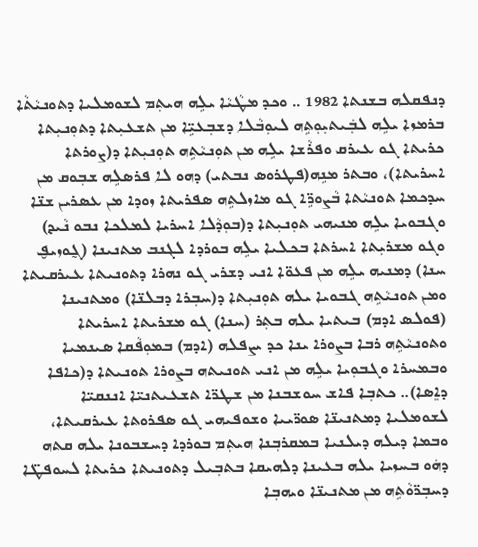ܕܢܦܩܠܗ ܒܫܢܬܐ 1982 .. ܘܟܕ ܡܛܵܝܵܐ ܝܠܹܗ ܗܝܬܼܡ ܠܫܘܡܠܝܐ ܕܬܘܢܝܵܬܵܐ  ܒܪܡܙܐ ܝܠܹܗ ܠܒܲܝܬܝܼܘܼܬܹܗ ܠܝܘܼܒܵܠܐ ܕܫܒܼܥܝܹ̈ܐ ܡܢ ܬܫܥܝܼܬܐ ܕܬܘܼܢܝܼܬܐ ܟܪܝܬܐ ܓܘ ܥܝܪܩ ܘܦܪܵܫܐ ܝܠܹܗ ܡܢ ܬܘܼܢܝܵܬܹܗ ܬܘܼܢܝܼܬܐ ܕ(ܨܘܪܬܐ ܐܚܪܝܬܐ)، ܘܒܬܪ ܡܢܹܗ(ܦܛܪܘܣ ܢܒܬܝ) ܕܗܘ ܠܐ ܦܪܣܠܹܗ ܫܒܼܘܩ ܡܢ ܚܕܟܡܐ ܬܘܢܝܵܬܐ ܒܵܨܘܪܹ̈ܐ ܓܘ ܡܐܙܠܬܹܗ ܣܦܪܝܬܐ ܙܘܕܐ ܡܢ ܥܣܪܝܢ ܫܢ̈ܐ ܘܓܒܘܝܐ ܝܠܹܗ ܡܢܝܗܝ ܬܘܼܢܝܼܬܐ ܕ(ܒܘܼܕܵܠܐ ܐܚܪܝܐ ܠܡܠܟܐ ܢܒܘ ܢܵܝܕ)̣ ܘܓܘ ܡܫܪܝܼܬܐ ܐܚܪܬܐ ܒܟܠܝܐ ܝܠܹܗ ܒܘܪܕܐ ܠܓܢܒ ܡܬܢܝܢܐ (ܓ̰ܘܙܝܦ̮ ܚܢܐ) ܕܡܢܝܗ ܝܠܹܗ ܡܢ ܦܥܘ̈ܐ ܐܢܝ ܕܫܪܝ ܓܘ ܢܗܪܐ ܕܬܘܢܝܬܐ ܥܝܪܩܝܬܐ ܘܡܢ ܬܘܢܝܵܬܹܗ ܓܒܘܝܐ ܝܠܗ ܬܘܼܢܝܼܬܐ ܕ(ܚܒܼܪܐ ܕܒܠܢ̈ܐ) ܘܡܬܢܝܢܐ (ܦܘܠܣ ܐܕܡ) ܒܝܬܝܐ ܝܠܗ ܒܬܼܪ (ܚܢܐ) ܓܘ ܡܫܪܝܬܐ ܐܚܪܝܬܐ ܘܬܘܢܝܵܬܹܗ ܪܒܐ ܒܨܘܪܐ ܝܢܐ ܟܕ ܝܨܦܠܗ (ܐܕܡ) ܒܡܘܼܦܵܩܐ ܣܝܢܡܝܐ ܘܒܡܚܪܐ ܘܓܒܘܼܝܐ ܝܠܹܗ ܡܢ ܐܢܝ ܬܘܢܝܬܗ ܒܨܘܪܐ ܬܘܢܝܬܐ ܕ(ܟܐܦܐ ܕܐܸܣܐ).. ܟܬܒܼܐ ܦܐܫ ܚܘܫܒܢܐ ܡܢ ܫܛܪ̈ܐ ܬܫܥܝܬܢܝ̈ܐ ܐܢܢܩܝ̈ܐ ܠܫܘܡܠܝܐ ܕܡܬܢܝܢ̈ܐ ܣܘܪ̈ܝܝܐ ܘܫܘܦܝܗܝ ܓܘ ܣܦܪܘܬܐ ܥܝܪܩܝܬܐ، ܘܒܡܐ ܕܝܠܗ ܕܝܠܢܝܐ ܒܡܩܪܒܼܢܐ ܗܝܬܼܡ ܒܘܪܕܐ ܕܚܫܒܘܢܐ ܝܠܗ ܩܬܗ ܕܗܿܘ ܒܚܙܝܐ ܝܠܗ ܒܥܝܢܐ ܕܠܗܝܩܐ ܒܬܒܼܝܠ ܕܬܘܢܝܬܐ ܟܪܝܬܐ ܠܚܘܦܛ̈ܐ ܕܚܒܼܪ̈ܘܵܬܹܗ ܡܢ ܡܬܢܝܢ̈ܐ ܘܝܗܒܼܐ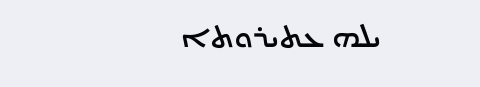ܝܠܗ ܥܬܝܪܘܬܐ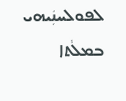ܠܦܘܠܚܢܲܝܗܝ ܒܡܠܵܬܐ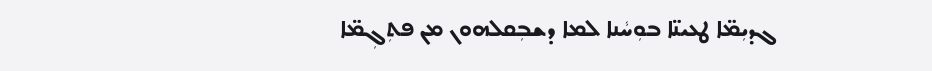ܓܕܝܼܡ̈ܐ ܛܥܝܢ̈ܐ ܒܘܼܚܵܢܐ ܠܡܐ ܕܫܒܼܩܠܗܘܢ ܡܢ ܦܬܼܓܼܡ̈ܐ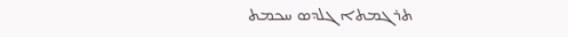ܬܪܓܡܬܐ ܓܠܕܣ ܚܟܡܬ